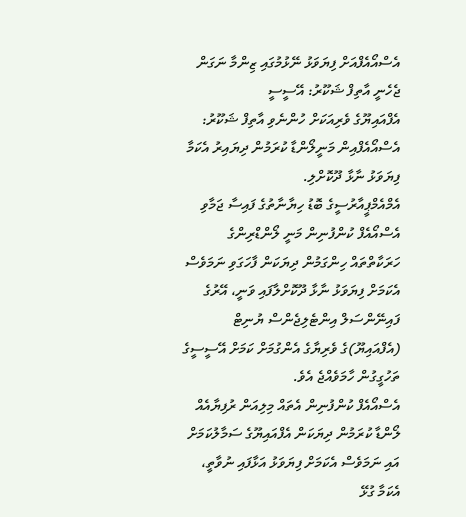އެސްއޯއެފްއަށް ފިޔަވަޅު ނޭޅުމުގައި ޒިންމާ ނަގަން ޖެހެނީ އާތިފް ޝަކޫރު: އޭސީސީ
އެފްއައިޔޫގެ ވެރިއަކަށް ހުންނެވި އާތިފް ޝަކޫރު: އެސްއޯއެފްއިން މަނީލޯންޑާ ކުރަމުން ދިޔައިރު އެކަމާ ފިޔަވަޅު ނާޅާ ދޫކޮށްލި.
އެމްއެމްޕީއާރުސީގެ ބޮޑު ހިޔާނާތުގެ ފައިސާ ޖަމާވި އެސްއޯއެފް ކުންފުނިން މަނީ ލޯންޑްރިންގެ ހަރަކާތްތައް ހިންގަމުން ދިޔަކަން ފާހަގަވި ނަމަވެސް އެކަމަށް ފިޔަވަޅު ނާޅާ ދޫކޮށްލާފައި ވަނީ، އޭރުގެ ފައިނޭންސަލް އިންޓެލިޖެންސް ޔުނިޓް (އެފްއައިޔޫ)ގެ ވެރިޔާގެ އެންގުމަށް ކަމަށް އޭސީސީގެ ތަހުގީގުން ހާމަވެއްޖެ އެވެ.
އެސްއޯއެފް ކުންފުނިން އެތައް މިލިއަން ރުފިޔާއެއް ލޯންޑާ ކުރަމުން ދިޔަކަން އެފްއައިޔޫގެ ސަމާލުކަމަށް އައި ނަމަވެސް އެކަމަށް ފިޔަވަޅު އަޅާފައި ނުވާތީ، އެކަމާ ގުޅޭ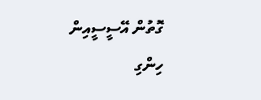ގޮތުން އޭސީސީއިން ހިންގި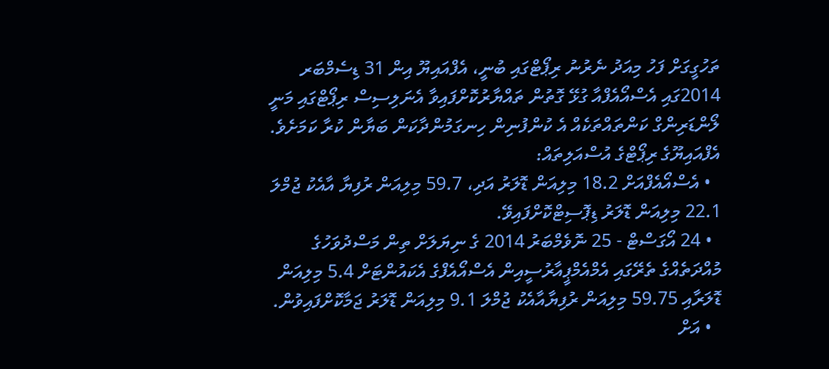ތަހުގީގަށް ފަހު މިއަދު ނެރުނު ރިޕޯޓްގައި ބުނީ، އެފްއައިޔޫ އިން 31 ޑިސެމްބަރ 2014ގައި އެސްއޯއެފްއާ ގުޅޭ ގޮތުން ތައްޔާރުކޮށްފައިވާ އެނަލިސިސް ރިޕޯޓްގައި މަނީ ލޯންޑަރިންގް ކަންތައްތަކެއް އެ ކުންފުނިން ހިނގަމުންދާކަން ބަޔާން ކުރާ ކަމަށެވެ.
އެފްއައިޔޫގެ ރިޕޯޓްގެ އުސްއަލިތައް:
  • އެސްއޯއެފްއަށް 18.2 މިލިއަން ޑޮލަރު އަދި، 59.7 މިލިއަން ރުފިޔާ އާއެކު ޖުމްލަ 22.1 މިލިއަން ޑޮލަރު ޑިޕޮސިޓްކޮށްފައިވޭ.
  • 24 އޯގަސްޓް - 25 ނޮވެމްބަރު 2014 ގެ ނިޔަލަށް ތިން މަސްދުވަހުގެ މުއްދަތެއްގެ ތެރޭގައި އެމްއެމްޕީއާރުސީއިން އެސްއޯއެފްގެ އެކައުންޓަށް 5.4 މިލިއަން ޑޮލަރާއި 59.75 މިލިއަން ރުފިޔާއާއެކު ޖުމްލަ 9.1 މިލިއަން ޑޮލަރު ޖަމާކޮށްފައިވުން.
  • އަށް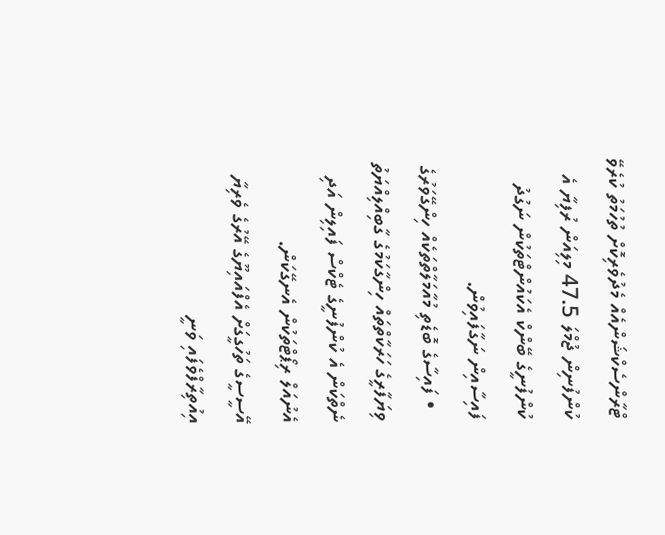ޓްރާންސެކްޝަންއެއް މެދުވެރިކޮށް ތުހުމަތު ކުރެވޭ ކުންފުނިން ޖުމްލަ 47.5 މިލިއަން ރުފިޔާ އެ ކުންފުނީގެ ބޭންކް އެކައުންޓްތަކުން ނަގުދު ފައިސާއިން ނަގާފައިވުން.
  • ފައިސާގެ ބޮޑެތި މުއާމަލާތްތަކެއް ހިންގޭވަރުގެ ވިޔަފާރީގެ ހަރަކާތްތައް ހިންގާކަމުގެ ގާބިއްލިއްޔަތު ނެތްކަން އެ ކުންފުނީގެ ޓެކްސް ފައިލިން އަދި އެނުއަލް ރިޕޯޓްތަކުން އެނގޭކަން.
އޭސީސީގެ ތަހުގީގަށް އެފްއައިޔޫގެ އޭރުގެ ވެރިޔާ އިއުތިރާފްވެފައި ވަނީ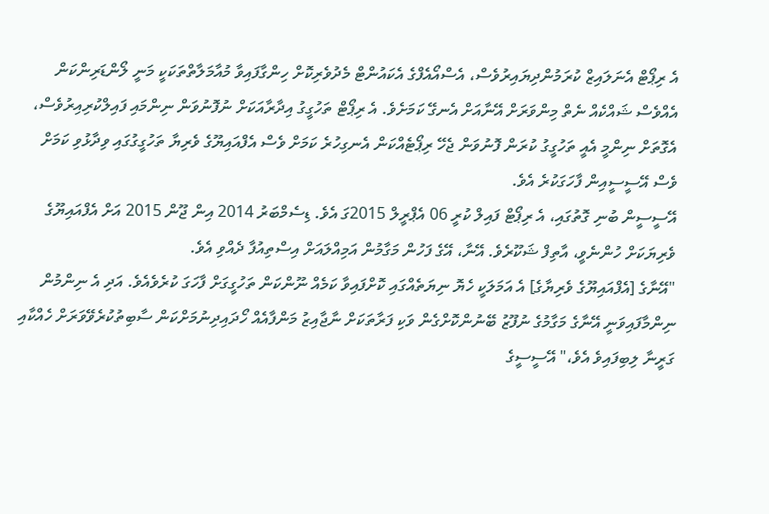އެ ރިޕޯޓް އެނަލައިޒް ކުރަމުންދިޔައިރުވެސް، އެސްއޯއެފްގެ އެކައުންޓް މެދުވެރިކޮށް ހިންގާފައިވާ މުއާމަލާތްތަކަކީ މަނީ ލޯންޑަރިންކަން އެއްވެސް ޝައްކެއް ނެތް މިންވަރަށް އޭނާއަށް އެނގޭ ކަމަށެވެ. އެ ރިޕޯޓް ތަހުގީގު އިދާރާއަކަށް ނުފޮނުވަން ނިންމައި ފައިލްކުރިއިރުވެސް، އެގޮތަށް ނިންމީ އެއީ ތަހުގީގު ކުރަން ފޮނުވަން ޖެހޭ ރިޕޯޓެއްކަން އެނގިހުރެ ކަމަށް ވެސް އެފްއައިޔޫގެ ވެރިޔާ ތަހުގީގުގައި ވިދާޅުވި ކަމަށް ވެސް އޭސީސީއިން ފާހަގަކުރެ އެވެ.
އޭސީސީން ބުނި ގޮތުގައި، އެ ރިޕޯޓް ފައިލް ކުރީ 06 އެޕްރީލް 2015ގަ އެވެ. ޑިސެމްބަރު 2014 އިން ޖޫން 2015 އަށް އެފްއައިޔޫގެ ވެރިޔަކަށް ހުންނެވީ، އާތިފް ޝަކޫރެވެ. އޭނާ، އޭގެ ފަހުން މަގާމުން އަމިއްލައަށް އިސްތިއުފާ ދެއްވި އެވެ.
"އޭނާގެ [އެފްއައިޔޫގެ ވެރިޔާގެ] އެ އަމަލަކީ ހެޔޮ ނިޔަތެއްގައި ކޮށްފައިވާ ކަމެއް ނޫންކަން ތަހުގީގަށް ފާހަގަ ކުރެވެއެވެ. އަދި އެ ނިންމުން ނިންމާފައިވަނީ އޭނާގެ މަގާމުގެ ނުފޫޒު ބޭނުންކޮށްގެން ވަކި ފަރާތަކަށް ނާޖާއިޒު މަންފާއެއް ހޯދައިދިނުމަށްކަން ސާބިތުކުރެވޭވަރަށް ހެއްކާއި ގަރީނާ ލިބިފައިވެ އެވެ،" އޭސީސީގެ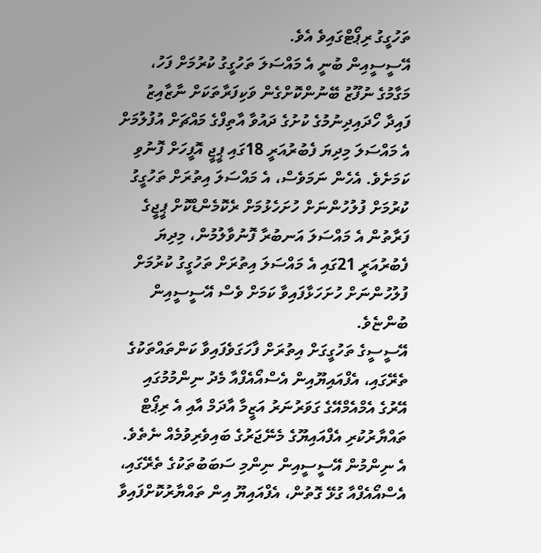ތަހުގީގު ރިޕޯޓްގައިވެ އެވެ.
އޭސީސީއިން ބުނީ އެ މައްސަލަ ތަހުގީގު ކުރުމަށް ފަހު، މަގާމުގެ ނުފޫޒު ބޭނުންކޮށްގެން ވަކިފަރާތަކަށް ނާޒާއިޒު ފައިދާ ހޯދައިދިނުމުގެ ކުށުގެ ދައުވާ އާތިފްގެ މައްޗަށް އުފުލުމަށް އެ މައްސަލަ މިދިޔަ ފެބުރުއަރީ 18ގައި ޕީޖީ އޮފީހަށް ފޮނުވި ކަމަށެވެ. އެހެން ނަމަވެސް، އެ މައްސަލަ އިތުރަށް ތަހުގީގު ކުރުމަށް ފުލުހުންނަށް ހުށަހެޅުމަށް ރެކޮމެންޑްކޮށް ޕީޖީގެ ފަރާތުން އެ މައްސަލަ އަނބުރާ ފޮނުވާލުމުން، މިދިޔަ ފެބުރުއަރީ 21ގައި އެ މައްސަލަ އިތުރަށް ތަހުގީގު ކުރުމަށް ފުލުހުންނަށް ހުށަހަޅާފައިވާ ކަމަށް ވެސް އޭސީސީއިން ބުންޏެވެ.
އޭސީސީގެ ތަހުގީގަށް އިތުރަށް ފާހަގަވެފައިވާ ކަންތައްތަކުގެ ތެރޭގައި، އެފްއައިޔޫއިން އެސްއޯއެފްއާ މެދު ނިންމުމުގައި އޭރުގެ އެމްއެމްއޭގެ ގަވަރުނަރު އަޒީމާ އާދަމް އާއި އެ ރިޕޯޓް ތައްޔާރުކުރި އެފްއައިޔޫގެ މެނޭޖަރުގެ ބައިވެރިވުމެއް ނެތެވެ.
އެ ނިންމުން އޭސީސީއިން ނިންމި ސަބަބުތަކުގެ ތެރޭގައި، އެސްއޯއެފްއާ ގުޅޭ ގޮތުން، އެފްއައިޔޫ އިން ތައްޔާރުކޮށްފައިވާ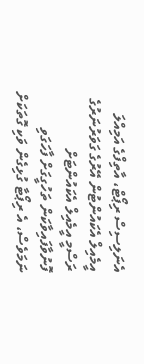އެނަލިސިސް ރިޕޯޓް، އާތިފްގެ އަމިއްލަ އީމެއިލް އެކައުންޓުން އޭރުގެ ގަވަރުނަރުގެ ރަސްމީ އީމެއިލް އެކައުންޓަށް ފޮނުވާފައިވާކަން ތަހުގީގަށް ފާހަގަވި ނަމަވެސް، އެ ރިޕޯޓާ ގުޅިގެން ވަކި ގޮތަކަށް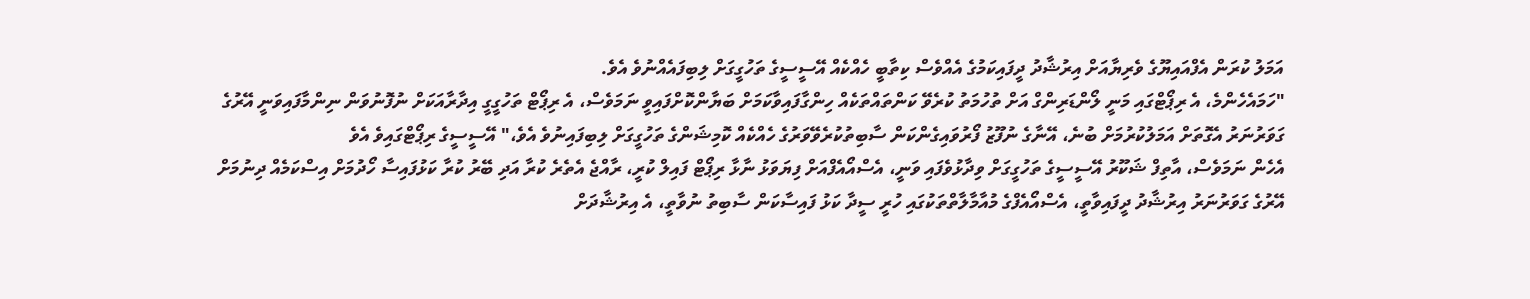އަމަލު ކުރަން އެފްއައިޔޫގެ ވެރިޔާއަށް އިރުޝާދު ދީފައިކަމުގެ އެއްވެސް ކިތާބީ ހެއްކެއް އޭސީސީގެ ތަހުގީގަށް ލިބިފައެއްނުވެ އެވެ.
"ހަމައެހެންމެ، އެ ރިޕޯޓްގައި މަނީ ލޯންޑަރިންގް އަށް ތުހުމަތު ކުރެވޭ ކަންތައްތަކެއް ހިންގާފައިވާކަމަށް ބަޔާންކޮށްފައިވީ ނަމަވެސް، އެ ރިޕޯޓް ތަހުގީގީ އިދާރާއަކަށް ނުފޮނުވަން ނިންމާފައިވަނީ އޭރުގެ ގަވަރުނަރު އެގޮތަށް އަމަލުކުރުމަށް ބުނެ، އޭނާގެ ނުފޫޒު ފޯރުވައިގެންކަން ސާބިތުކުރެވޭވަރުގެ ހެއްކެއް ކޮމިޝަންގެ ތަހުގީގަށް ލިބިފައިނުވެ އެވެ،" އޭސީސީގެ ރިޕޯޓްގައިވެ އެވެ
އެހެން ނަމަވެސް، އާތިފް ޝަކޫރު އޭސީސީގެ ތަހުގީގަށް ވިދާޅުވެފައި ވަނީ، އެސްއޯއެފްއަށް ފިޔަވަޅު ނާޅާ ރިޕޯޓް ފައިލް ކުރީ، ރާއްޖެ އެތެރެ ކުރާ އަދި ބޭރު ކުރާ ކަޅުފައިސާ ހޯދުމަށް އިސްކަމެއް ދިނުމަށް އޭރުގެ ގަވަރުނަރު އިރުޝާދު ދީފައިވާތީ، އެސްއޯއެފްގެ މުއާމާލާތްތަކުގައި ހުރީ ސީދާ ކަޅު ފައިސާކަން ސާބިތު ނުވާތީ، އެ އިރުޝާދަށް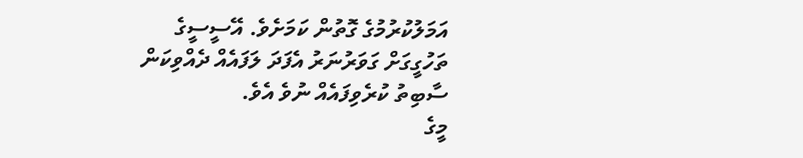އަމަލުކުރުމުގެ ގޮތުން ކަމަށެވެ. އޭސީސީގެ ތަހުގީގަށް ގަވަރުނަރު އެފަދަ ލަފައެއް ދެއްވިކަން ސާބިތު ކުރެވިފައެއް ނުވެ އެވެ.
މީގެ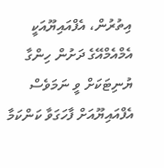އިތުރުން، އެފްއައިޔޫއަކީ އެމްއެމްއޭގެ ދަށުން ހިންގާ ޔުނިޓަކަށް ވީ ނަމަވެސް އެފްއައިޔޫއަށް ފާހަގަވާ ކަންކަމާ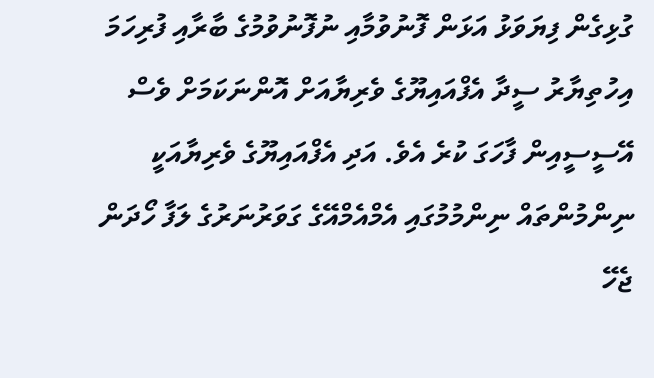ގުޅިގެން ފިޔަވަޅު އަޅަން ފޮނުވުމާއި ނުފޮނުވުމުގެ ބާރާއި ފުރިހަމަ އިހުތިޔާރު ސީދާ އެފްއައިޔޫގެ ވެރިޔާއަށް އޮންނަކަމަށް ވެސް އޭސީސީއިން ފާހަގަ ކުރެ އެވެ. އަދި އެފްއައިޔޫގެ ވެރިޔާއަކީ ނިންމުންތައް ނިންމުމުގައި އެމްއެމްއޭގެ ގަވަރުނަރުގެ ލަފާ ހޯދަން ޖެހޭ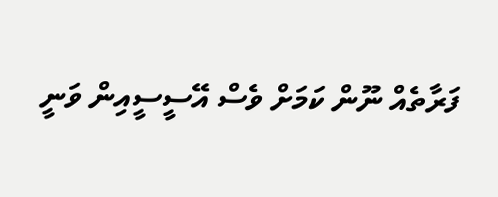ފަރާތެއް ނޫން ކަމަށް ވެސް އޭސީސީއިން ވަނީ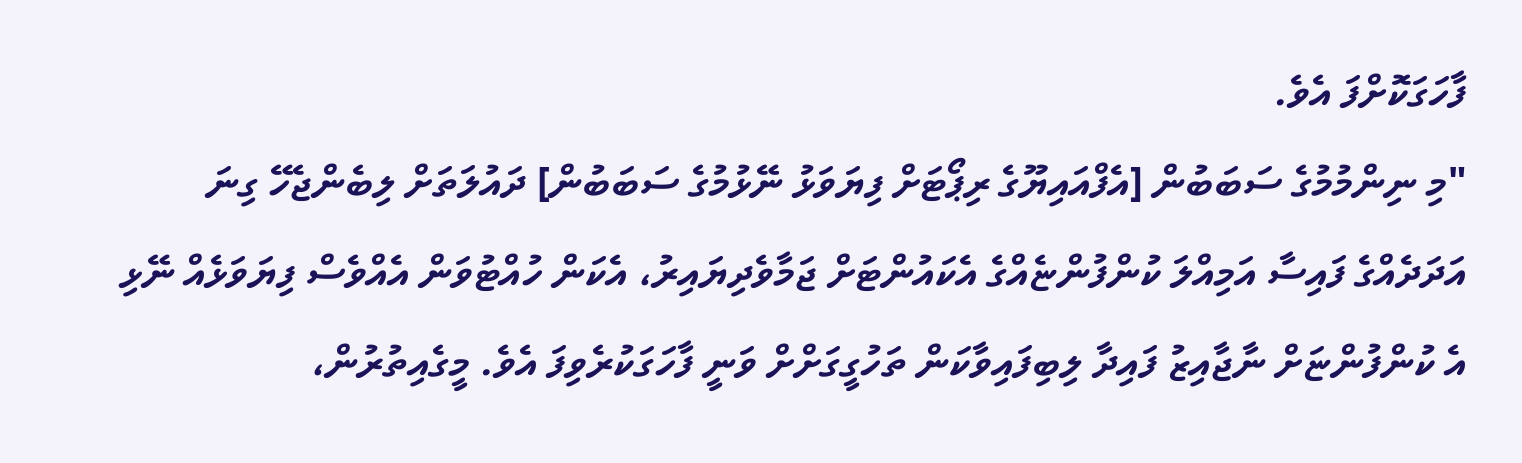ފާހަގަކޮށްފަ އެވެ.
"މި ނިންމުމުގެ ސަބަބުން [އެފްއައިޔޫގެ ރިޕޯޓަށް ފިޔަވަޅު ނޭޅުމުގެ ސަބަބުން] ދައުލަތަށް ލިބެންޖެހޭ ގިނަ އަދަދެއްގެ ފައިސާ އަމިއްލަ ކުންފުންޏެއްގެ އެކައުންޓަށް ޖަމާވެދިޔައިރު، އެކަން ހުއްޓުވަން އެއްވެސް ފިޔަވަޅެއް ނޭޅި އެ ކުންފުންޏަށް ނާޖާއިޒު ފައިދާ ލިބިފައިވާކަން ތަހުގީގަށްށް ވަނީ ފާހަގަކުރެވިފަ އެވެ. މީގެއިތުރުން،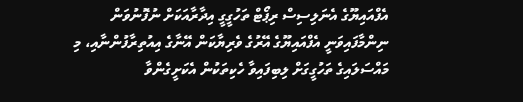އެފްއައިޔޫގެ އެނަލިސިސް ރިޕޯޓް ތަހުގީގީ އިދާރާއަކަށް ނުފޮނުވަން ނިންމާފައިވަނީ އެފްއައިޔޫގެ އޭރުގެ ވެރިޔާކަން އޭނާގެ އިއުތިރާފުންނާއި، މި މައްސަލައިގެ ތަހުގީގަށް ލިބިފައިވާ ހެކިތަކުން އެކަށީގެންވާ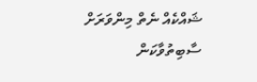ޝައްކެއް ނެތް މިންވަރަށް ސާބިތުވާކަން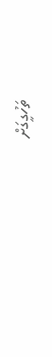ތަހުގީގަށް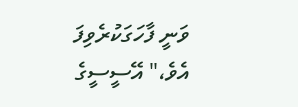ވަނީ ފާހަގަކުރެވިފަ އެވެ،" އޭސީސީގެ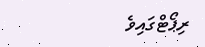ރިޕޯޓްގައިވެ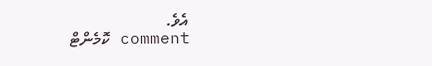އެވެ.
comment ކޮމެންޓް